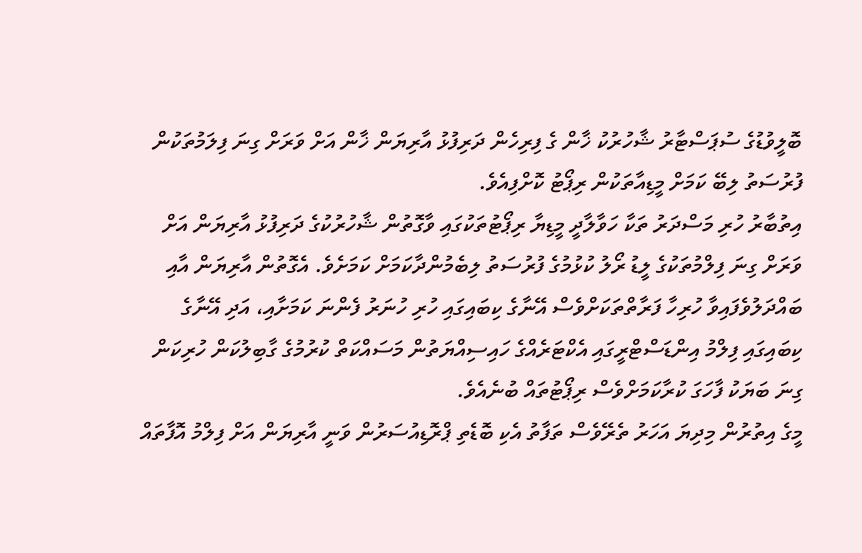ބޮލީވުޑުގެ ސުޕަސްޓާރު ޝާހުރުކު ޚާން ގެ ފިރިހެން ދަރިފުޅު އާރިޔަން ޚާން އަށް ވަރަށް ގިނަ ފިލަމުތަކުން ފުރުސަތު ލިބޭ ކަމަށް މީޑިއާތަކުން ރިޕޯޓު ކޮށްފިއެވެ.
އިތުބާރު ހުރި މަސްދަރު ތަކާ ހަވާލާދީ މީޑިޔާ ރިޕޯޓުތަކުގައި ވާގޮތުން ޝާހުރުކުގެ ދަރިފުޅު އާރިޔަން އަށް ވަރަށް ގިނަ ފިލްމުތަކުގެ ލީޑު ރޯލު ކުޅުމުގެ ފުރުސަތު ލިބެމުންދާކަމަށް ކަމަށެވެ. އެގޮތުން އާރިޔަން އާއި ބައްދަލުވެފައިވާ ހުރިހާ ފަރާތްތަކަށްވެސް އޭނާގެ ކިބައިގައި ހުރި ހުނަރު ފެންނަ ކަމަށާއި، އަދި އޭނާގެ ކިބައިގައި ފިލްމު އިންޑަސްޓްރީގައި އެކްޓަރެއްގެ ހައިސިއްޔަތުން މަސައްކަތް ކުރުމުގެ ގާބިލުކަން ހުރިކަން ގިނަ ބަޔަކު ފާހަގަ ކުރާކަމަށްވެސް ރިޕޯޓުތައް ބުނެއެވެ.
މީގެ އިތުރުން މިދިޔަ އަހަރު ތެރޭވެސް ތަފާތު އެކި ބޮޑެތި ޕްރޮޑިއުސަރުން ވަނީ އާރިޔަން އަށް ފިލްމު އޮފާތައް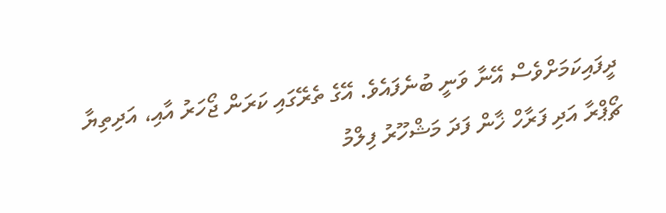ދީފައިކަމަށްވެސް އޭނާ ވަނީ ބުނެފައެވެ. އޭގެ ތެރޭގައި ކަރަން ޖޯހަރު އާއި، އަދިތިޔާ ޗޯޕްރާ އަދި ފަރާހް ޚާން ފަދަ މަޝްހޫރު ފިލްމު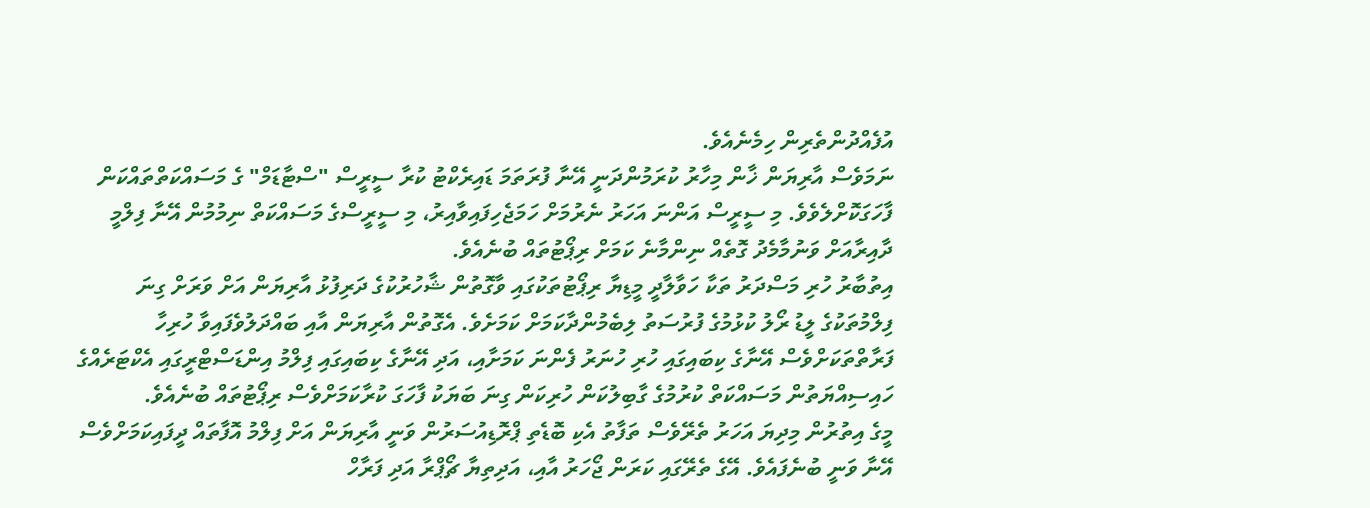އުފެއްދުންތެރިން ހިމެނެއެވެ.
ނަމަވެސް އާރިޔަން ޚާން މިހާރު ކުރަމުންދަނީ އޭނާ ފުރަތަމަ ޑައިރެކްޓު ކުރާ ސީރީސް "ސްޓާޑަމް" ގެ މަސައްކަތްތައްކަން ފާހަގަކޮށްލެވެވެ. މި ސީރީސް އަންނަ އަހަރު ނެރުމަށް ހަމަޖެހިފައިވާއިރު، މި ސީރީސްގެ މަސައްކަތް ނިމުމުން އޭނާ ފިލްމީ ދާއިރާއަށް ވަނުމާމެދު ގޮތެއް ނިންމާނެ ކަމަށް ރިޕޯޓުތައް ބުނެއެވެ.
އިތުބާރު ހުރި މަސްދަރު ތަކާ ހަވާލާދީ މީޑިޔާ ރިޕޯޓުތަކުގައި ވާގޮތުން ޝާހުރުކުގެ ދަރިފުޅު އާރިޔަން އަށް ވަރަށް ގިނަ ފިލްމުތަކުގެ ލީޑު ރޯލު ކުޅުމުގެ ފުރުސަތު ލިބެމުންދާކަމަށް ކަމަށެވެ. އެގޮތުން އާރިޔަން އާއި ބައްދަލުވެފައިވާ ހުރިހާ ފަރާތްތަކަށްވެސް އޭނާގެ ކިބައިގައި ހުރި ހުނަރު ފެންނަ ކަމަށާއި، އަދި އޭނާގެ ކިބައިގައި ފިލްމު އިންޑަސްޓްރީގައި އެކްޓަރެއްގެ ހައިސިއްޔަތުން މަސައްކަތް ކުރުމުގެ ގާބިލުކަން ހުރިކަން ގިނަ ބަޔަކު ފާހަގަ ކުރާކަމަށްވެސް ރިޕޯޓުތައް ބުނެއެވެ.
މީގެ އިތުރުން މިދިޔަ އަހަރު ތެރޭވެސް ތަފާތު އެކި ބޮޑެތި ޕްރޮޑިއުސަރުން ވަނީ އާރިޔަން އަށް ފިލްމު އޮފާތައް ދީފައިކަމަށްވެސް އޭނާ ވަނީ ބުނެފައެވެ. އޭގެ ތެރޭގައި ކަރަން ޖޯހަރު އާއި، އަދިތިޔާ ޗޯޕްރާ އަދި ފަރާހް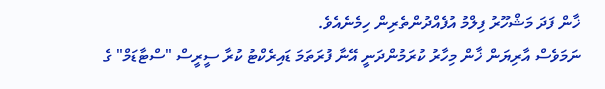ޚާން ފަދަ މަޝްހޫރު ފިލްމު އުފެއްދުންތެރިން ހިމެނެއެވެ.
ނަމަވެސް އާރިޔަން ޚާން މިހާރު ކުރަމުންދަނީ އޭނާ ފުރަތަމަ ޑައިރެކްޓު ކުރާ ސީރީސް "ސްޓާޑަމް" ގެ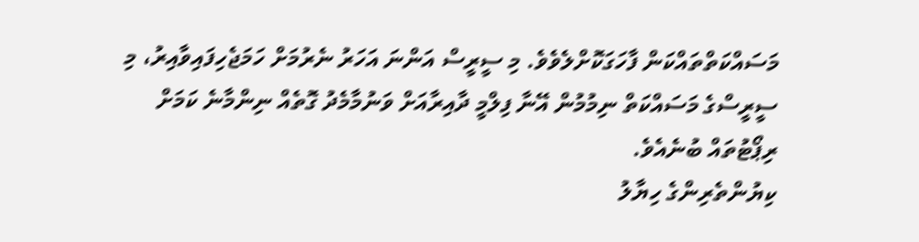މަސައްކަތްތައްކަން ފާހަގަކޮށްލެވެވެ. މި ސީރީސް އަންނަ އަހަރު ނެރުމަށް ހަމަޖެހިފައިވާއިރު، މި ސީރީސްގެ މަސައްކަތް ނިމުމުން އޭނާ ފިލްމީ ދާއިރާއަށް ވަނުމާމެދު ގޮތެއް ނިންމާނެ ކަމަށް ރިޕޯޓުތައް ބުނެއެވެ.
ކިޔުންތެރިންގެ ހިޔާލު